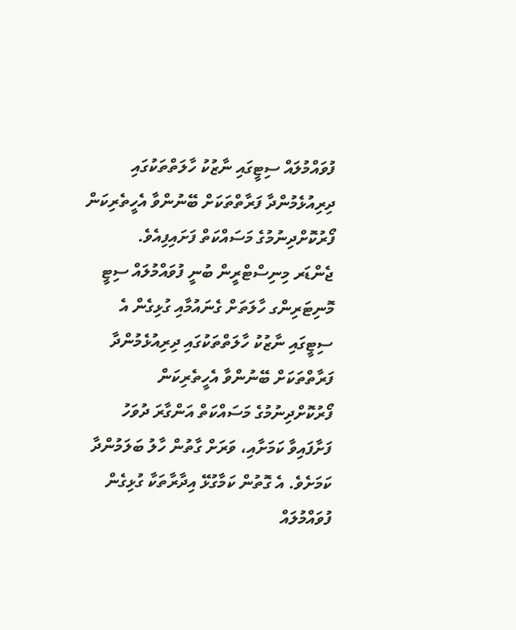ފުވައްމުލައް ސިޓީގައި ނާޒުކު ހާލަތްތަކުގައި ދިރިއުޅެމުންދާ ފަރާތްތަކަށް ބޭނުންވާ އެހީތެރިކަން ފޯރުކޮށްދިނުމުގެ މަސައްކަތް ފަށައިފިއެވެ.
ޖެންޑަރ މިނިސްޓްރީން ބުނީ ފުވައްމުލައް ސިޓީ މޮނިޓަރިންގ ހާލަތަށް ގެނައުމާއި ގުޅިގެން އެ ސިޓީގައި ނާޒުކު ހާލަތްތަކުގައި ދިރިއުޅެމުންދާ ފަރާތްތަކަށް ބޭނުންވާ އެހީތެރިކަން ފޯރުކޮށްދިނުމުގެ މަސައްކަތް އަންގާރަ ދުވަހު ފަށާފައިވާ ކަމަށާއި، ވަރަށް ގާތުން ހާލު ބަލަމުންދާ ކަމަށެވެ. އެ ގޮތުން ކަމާގުޅޭ އިދާރާތަކާ ގުޅިގެން ފުވައްމުލައް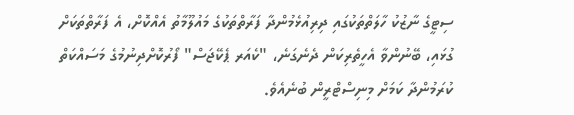ސިޓީގެ ނާޒުކު ހާލަތްތަކުގައި ދިރިއުޅެމުންދާ ފަރާތްތަކުގެ މައުލޫމާތު އެއްކޮށް، އެ ފަރާތްތަކަށް ގުޅައި، ބޭނުންވާ އެހީތެރިކަން ދެނެގަނެ، "ކެއަރ ޕެކޭޖަސް" ފޯރުކޮށްދިނުމުގެ މަސައްކަތް ކުރަމުންދާ ކަމަށް މިނިސްޓްރީން ބުނެއެވެ.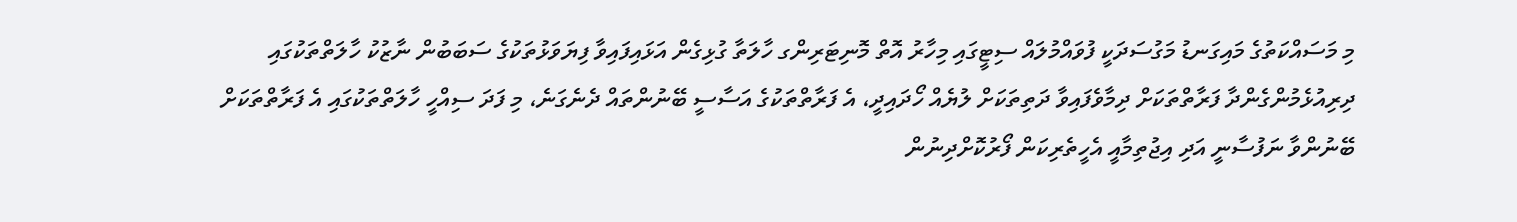މި މަސައްކަތުގެ މައިގަނޑު މަގުސަދަކީ ފުވައްމުލައް ސިޓީގައި މިހާރު އޮތް މޮނިޓަރިންގ ހާލަތާ ގުޅިގެން އަޅައިފައިވާ ފިޔަވަޅުތަކުގެ ސަބަބުން ނާޒުކު ހާލަތްތަކުގައި ދިރިއުޅެމުންގެންދާ ފަރާތްތަކަށް ދިމާވެފައިވާ ދަތިތަކަށް ލުޔެއް ހޯދައިދީ، އެ ފަރާތްތަކުގެ އަސާސީ ބޭނުންތައް ދެނެގަނެ، މި ފަދަ ސިއްހީ ހާލަތްތަކުގައި އެ ފަރާތްތަކަށް ބޭނުންވާ ނަފުސާނީ އަދި އިޖުތިމާއީ އެހީތެރިކަން ފޯރުކޮށްދިނުން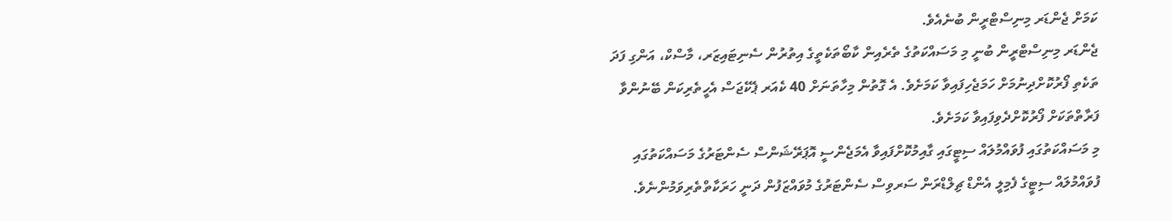ކަމަށް ޖެންޑަރ މިނިސްޓްރީން ބުނެއެވެ.
ޖެންޑަރ މިނިސްޓްރީން ބުނީ މި މަސައްކަތުގެ ތެރެއިން ކާބޯތަކެތީގެ އިތުރުން ސެނިޓައިޒަރ، މާސްކް، އަންގި ފަދަ ތަކެތި ފޯރުކޮށްދިނުމަށް ހަމަޖެހިފައިވާ ކަމަށެވެ. އެ ގޮތުން މިހާތަނަށް 40 ކެއަރ ޕެކޭޖަސް އެހީތެރިކަން ބޭނުންވާ ފަރާތްތަކަށް ފޯރުކޮށްދެވިފައިވާ ކަމަށެވެ.
މި މަސައްކަތުގައި ފުވައްމުލައް ސިޓީގައި ގާއިމުކޮށްފައިވާ އެމަޖެންސީ އޮޕަރޭޝަންސް ސެންޓަރުގެ މަސައްކަތުގައި ފުވައްމުލައް ސިޓީގެ ފެމިލީ އެންޑް ޗިލްޑްރަން ސަރވިސް ސެންޓަރުގެ މުވައްޒަފުން ދަނީ ހަރަކާތްތެރިވަމުންނެވެ.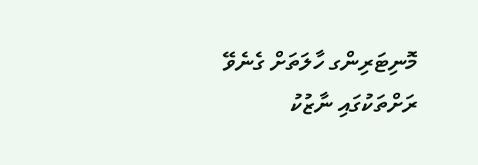މޮނިޓަރިންގ ހާލަތަށް ގެނެވޭ ރަށްތަކުގައި ނާޒުކު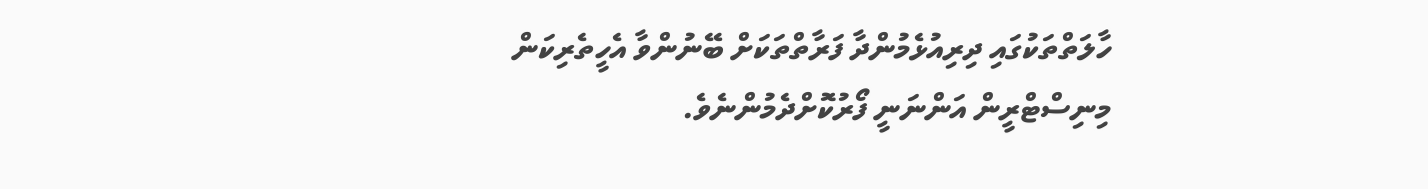ހާލަތްތަކުގައި ދިރިއުޅެމުންދާ ފަރާތްތަކަށް ބޭނުންވާ އެހީތެރިކަން މިނިސްޓްރީން އަންނަނީ ފޯރުކޮށްދެމުންނެވެ.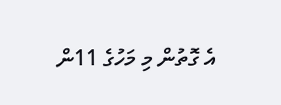އެ ގޮތުން މި މަހުގެ 11ން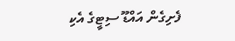ފެށިގެން އައްޑޫ ސިޓީގެ އެކި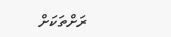ރަށްތަކަށް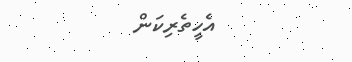އެހީތެރިކަން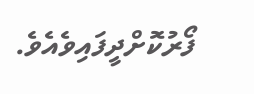ފޯރުކޮށްދީފައިވެއެވެ.